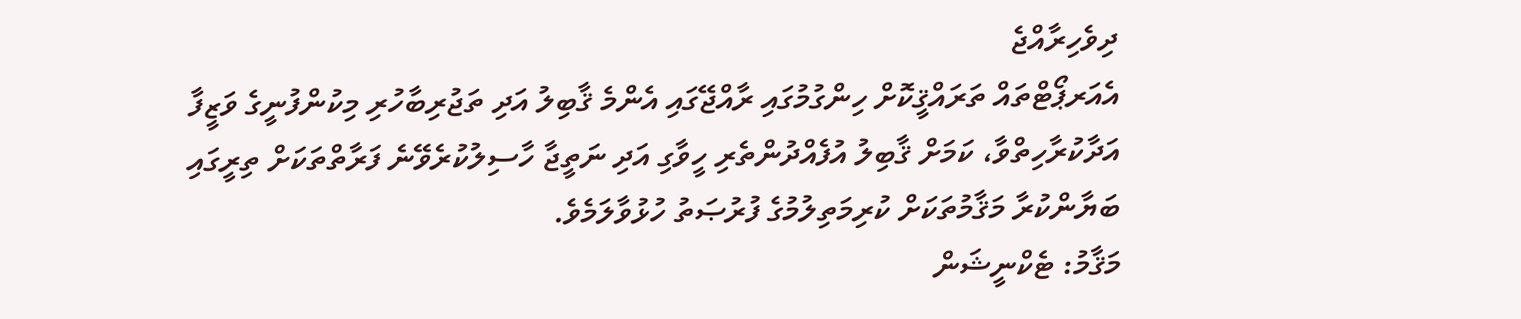ދިވެހިރާއްޖެ
އެއަރޕޯޓްތައް ތަރައްޤީކޮށް ހިންގުމުގައި ރާއްޖޭގައި އެންމެ ޤާބިލު އަދި ތަޖުރިބާހުރި މިކުންފުނީގެ ވަޒީފާ އަދާކުރާހިތްވާ، ކަމަށް ޤާބިލު އުފެއްދުންތެރި ހީވާގި އަދި ނަތީޖާ ހާސިލުކުރެވޭނެ ފަރާތްތަކަށް ތިރީގައި ބަޔާންކުރާ މަޤާމުތަކަށް ކުރިމަތިލުމުގެ ފުރުޞަތު ހުޅުވާލަމެވެ.
މަޤާމު: ޓެކްނީޝަން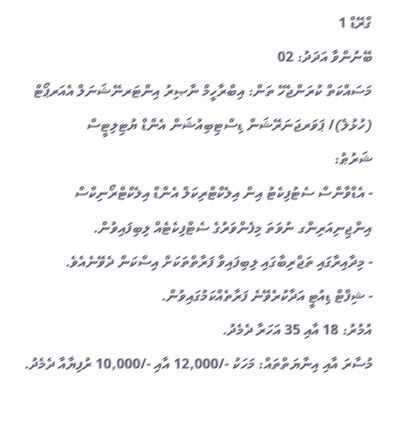ގްރޭޑް 1
ބޭނުންވާ އަދަދު: 02
މަސައްކަތް ކުރަންޖެހޭ ތަން: އިބްރާހީމް ނާޞިރު އިންޓަރނޭޝަނަލް އެއަރޕޯޓް (ހުޅުލެ)/ ޕަވަރޖަނަރޭޝަން ޑިސްޓިބިއުޝަން އެންޑް ޔުޓިލިޓީސް
ޝަރުޠު:
- އެޑްވާންސް ސެޓުފިކެޓު އިން އިލެކްޓްރިކަލް އެންޑް އިލެކްޓްރޯނިކްސް އިންޖިނިއަރިންގ ނުވަތަ މިފެންވަރުގެ ސެޓްފިކެޓެއް ލިބިފައިވުން.
- މިދާއިރާގައި ތަޖްރިބާގައި ލިބިފައިވާ ފަރާތްތަކަށް އިސްކަން ދެވޭނެއެވެ.
- ޝިފްޓް ޑިއުޓީ އަދާކުރެވޭނެ ފަރާތެއްކަމުގައިވުން.
އުމުރު: 18 އާއި 35 އަހަރާ ދެމެދު.
މުސާރަ އާއި އިނާޔަތްތައް: މަހަކު -/12,000 އާއި -/10,000 ރުފިޔާއާ ދެމެދު.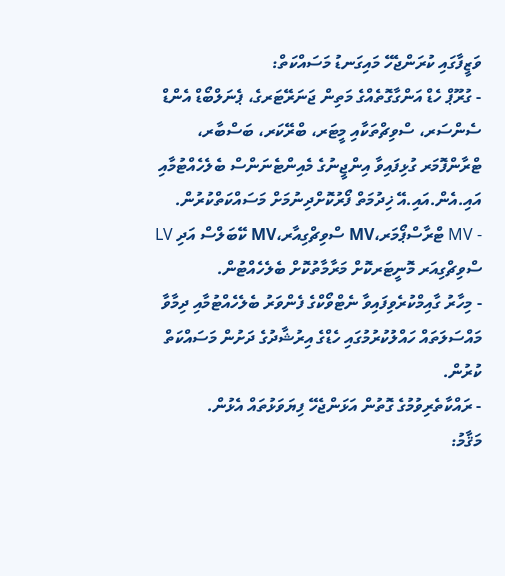ވަޒީފާގައި ކުރަންޖެހޭ މައިގަނޑު މަސައްކަތް:
- ގުރޫޕް ހެޑް އަންގާގޮތެއްގެ މަތިން ޖަނަރޭޓަރގެ، ޕެނަލްބޯޑް އެންޑް ސެންސަރ، ސްވިޗްތަކާއި މީޓަރ، ބްރޭކަރ، ބަސްބާރ، ޓްރާންފޮމަރ ގުޅިފައިވާ އިންޖީނުގެ މެއިންޓެނަންސް ބެލެހެއްޓުމާއި އައި.އެން.އައި.އޭ ޚިދުމަތް ފޯރުކޮށްދިނުމަށް މަސައްކަތްކުރުން.
- MV ޓްރާސްޕޯމަރ،MV ސްވިޗްގިއާރ،MV ކޭބަލްސް އަދި LV ސްވިޗްގިއަރ މޮނީޓަރކޮށް މަރާމާތުކޮށް ބެލެހެއްޓުން.
- މިހާރު ގާއިމްކުރެވިފައިވާ ނެޓްވޯކްގެ ފެންވަރު ބެލެހެއްޓުމާއި ދިމާވާ މައްސަލަތައް ހައްލުކުރުމުގައި ހެޑްގެ އިރުޝާދުގެ ދަށުން މަސައްކަތް ކުރުން.
- ރައްކާތެރިވުމުގެ ގޮތުން އަޅަންޖެހޭ ފިޔަވަޅުތައް އެޅުން.
މަޤާމު: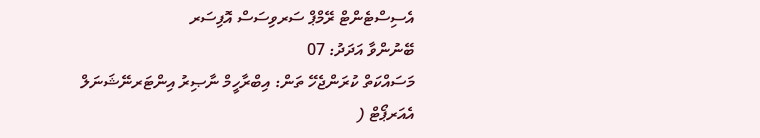އެސިސްޓެންޓް ރޭމްޕް ސަރވިސަސް އޮފިސަރ
ބޭނުންވާ އަދަދު: 07
މަސައްކަތް ކުރަންޖެހޭ ތަން: އިބްރާހީމް ނާޞިރު އިންޓަރނޭޝަނަލް އެއަރޕޯޓް (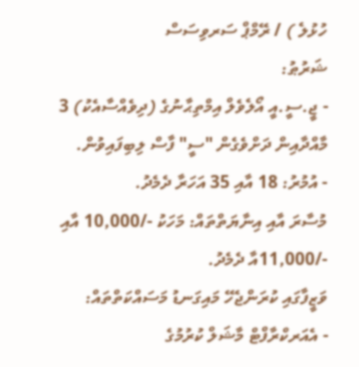ހުޅުލެ ) / ރޭމްޕް ސަރވިސަސް
ޝަރުޠު:
- ޖީ.ސީ.އީ އޯލެވެލް އިމްތިޙާނުގެ (ދިވެއްސާއެކު) 3 މާއްދާއިން ދަށްވެގެން "ސީ" ފާސް ލިބިފައިވުން.
- އުމުރު: 18 އާއި 35 އަހަރާ ދެމެދު.
މުސާރަ އާއި އިނާޔަތްތައް: މަހަކު -/10,000 އާއި -/11,000އާ ދެމެދު.
ވަޒީފާގައި ކުރަންޖެހޭ މައިގަނޑު މަސައްކަތްތައް:
- އެއަރކްރާފްޓް މާޝަލް ކުރުމުގެ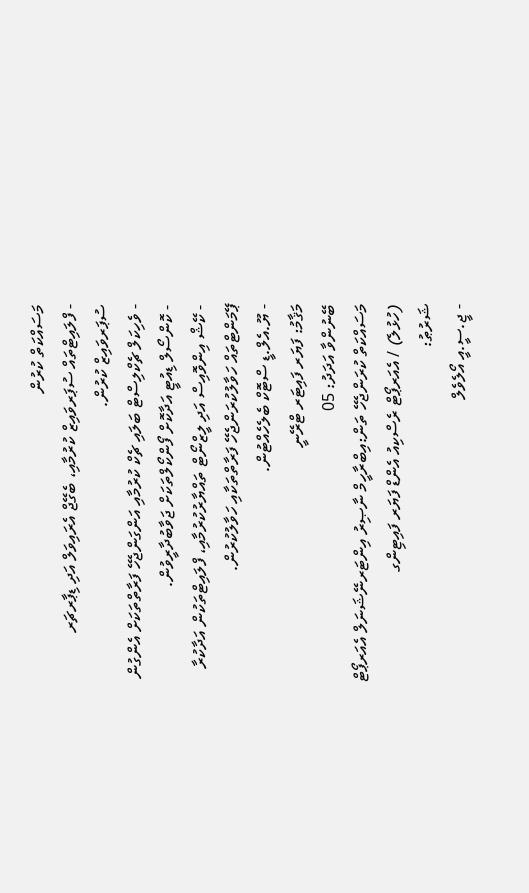މަސައްކަތް ކުރުން
- ފްލައިޓްތައް ސުޕަރވައިޒް ކުރުމާއި، ބެގޭޖް އެރައިވަލް އަދި ޑިޕާރޗަރ ސުޕަރވައިޒް ކުރުން.
- ވެހިކަލް ޗެކްލިސްޓް ބަލައި ޗެކް ކުރުމާއި އަންގަންޖެހޭ ފަރާތްތަކަށް އެންގުން
- ކޮންސޯލް ޑިއުޓީ އަދާކޮށް ފޯންކޯލްތަކަށް ޖަވާބުދާރީވުން.
- ކޭޝް އިންވޮއިސް އަދި ލީޒްނޯޓް ތައްޔާރުކުރުމާއި، ފްލައިޓްތަކުން އަދާކުރާ ޕޭމަންޓްތައް ހަވާލުކުރަންޖެހޭ ފަރާތްތަކާއި ހަވާލުކުރުން.
- ޔޫ.އެލް.ޑީ ސްޓޮކް ބެލެހެއްޓުން.
މަޤާމު: ފަޔަރ ފައިޓަރ ޓްރޭނީ
ބޭނުންވާ އަދަދު: 05
މަސައްކަތް ކުރަންޖެހޭ ތަން:އިބްރާހީމް ނާޞިރު އިންޓަރނޭޝަނަލް އެއަރޕޯޓް (ހުޅުލެ) / އެއަރޕޯޓް ރެސްކިއު އެންޑް ފަޔަރ ފައިޓިންގ
ޝަރުޠު:
- ޖީ.ސީ.އީ އޯލެވެލް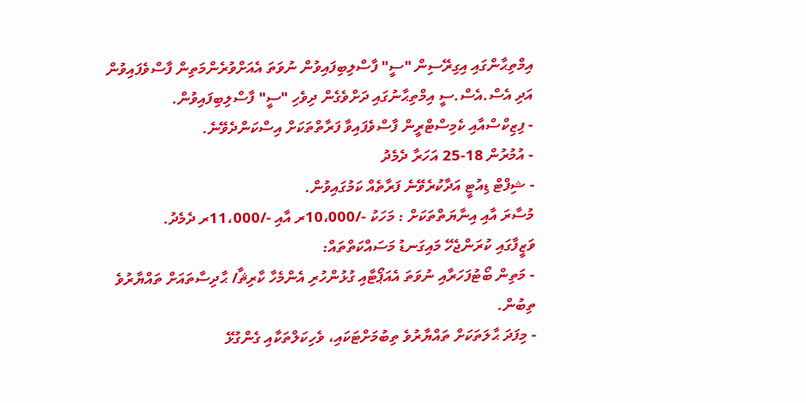އިމްތިޙާންގައި އިގިރޭސިން "ސީ" ފާސްލިބިފައިވުން ނުވަތަ އެއަށްވުރެންމަތިން ފާސްވެފައިވުން އަދި އެސް.އެސް.ސީ އިމްތިޙާނުގައި ދަށްވެގެން ދިވެހި "ސީ" ފާސްލިބިފައިވުން.
- ފިޒިކްސްއާއި ކެމިސްޓްރީން ފާސްވެފައިވާ ފަރާތްތަކަށް އިސްކަންދެވޭނެ.
- އުމުރުން 18-25 އަހަރާ ދެމެދު
- ޝިފްޓް ޑިއުޓީ އަދާކުރެވޭނެ ފަރާތެއް ކަމުގައިވުން.
މުސާރަ އާއި އިނާޔަތްތަކަށް : މަހަކު -/10،000ރ އާއި -/11،000ރ ދެމެދު.
ވަޒީފާގައި ކުރަންޖެހޭ މައިގަނޑު މަސައްކަތްތައް:
- މަތިން ބޯޓުފަހަރާއި ނުވަތަ އެއަޕޯޓާއި ގުޅުންހުރި އެންމެހާ ކާރިޘާ/ ޙާދިސާތައަށް ތައްޔާރުވެ ތިބުން.
- މިފަދަ ޙާލަތަކަށް ތައްޔާރުވެ ތިބުމަށްޓަކައި، ވެހިކަލްތަކާއި ގެންގުޅޭ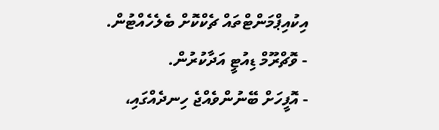އިކުއިޕްމަންޓްތައް ޗެކްކޮށް ބެލެހެއްޓުން.
- ވޮޗްރޫމް ޑިއުޓީ އަދާކުރުން.
- އޮފީހަށް ބޭނުންވެއްޖެ ހިނދެއްގައި،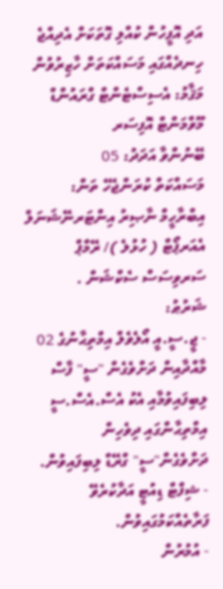އަދި އޮފީހުން ކުއްލި ގޮތަކަށް އެދިއްޖެ ހިނދެއްގައި މަސައްކަތަށް ހާޒިރުވުން
މަޤާމު: އެސިސްޓެންޓް ގްރައުންޑް މޫވްމަންޓް އޮފިސަރ
ބޭނުންވާ އަދަދު: 05
މަސައްކަތް ކުރަންޖެހޭ ތަން: އިބްރާހީމް ނާޞިރު އިންޓަރނޭޝަނަލް އެއަރޕޯޓް ( ހުޅުލެ )/ ރޭމްޕް ސަރވިސަސް ސެކްޝަން .
ޝަރުޠު:
- ޖީ.ސީ.އީ އޯލެވެލް އިމްތިޙާނުގެ 02 މާއްދާއިން ދަށްވެގެން "ސީ" ފާސް ލިބިފައިވުމާއި އެކު އެސް.އެސް.ސީ އިމްތިޙާންގައި ދިވެހިން ދަށްވެގެން"ސީ" ގްރޭޑް ލިބިފައިވުން.
- ޝިފްޓް ޑިއުޓީ އަދާކުރެވޭ ފަރާތެއްކަމުގައިވުން.
- އުމުރުން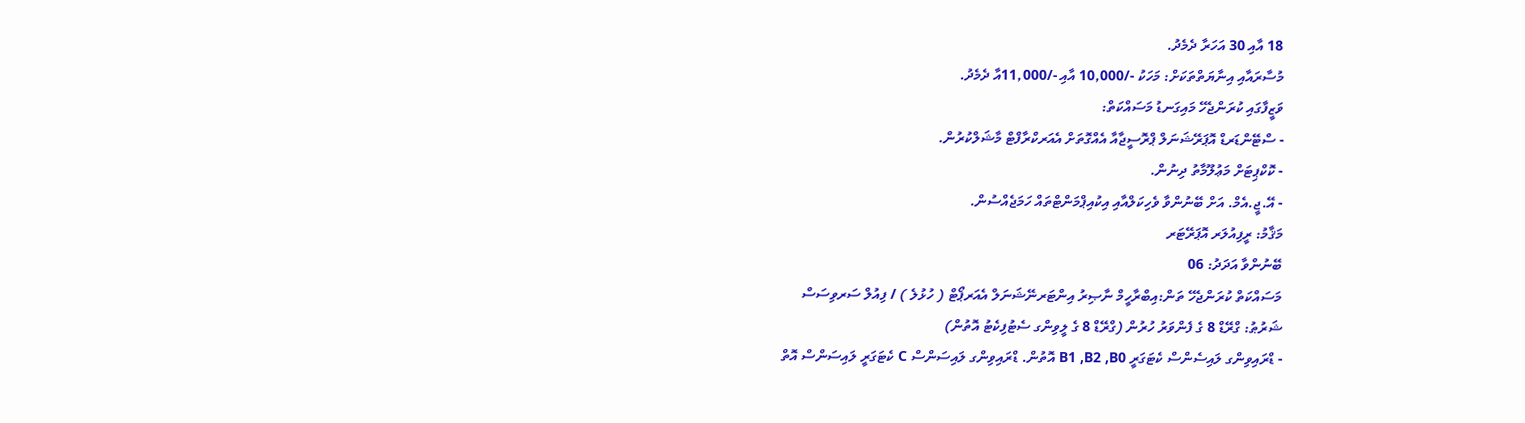18 އާއި 30 އަހަރާ ދެމެދު.
މުސާރައާއި އިނާޔަތްތަކަށް: މަހަކު -/10,000 އާއި -/11,000އާ ދެމެދު.
ވަޒީފާގައި ކުރަންޖެހޭ މައިގަނޑު މަސައްކަތް:
- ސްޓޭންޑަރޑް އޮޕަރޭޝަނަލް ޕްރޮސީޖާއާ އެއްގޮތަށް އެއަރކްރާފްޓް މާޝަލްކުރުން.
- ކޮކްޕިޓަށް މަޢުލޫމާތު ދިނުން.
- އޭ.ޖީ.އެމް. އަށް ބޭނުންވާ ވެހިކަލްއާއި އިކުއިޕްމަންޓްތައް ހަމަޖެއްސުން.
މަޤާމު: ރީފިއުލަރ އޮޕަރޭޓަރ
ބޭނުންވާ އަދަދު: 06
މަސައްކަތް ކުރަންޖެހޭ ތަން:އިބްރާހީމް ނާޞިރު އިންޓަރނޭޝަނަލް އެއަރޕޯޓް ( ހުޅުލެ ) / ފިއުލް ސަރވިސަސް
ޝަރުޠު: ގްރޭޑް 8 ގެ ފެންވަރު ހުރުން (ގްރޭޑް 8 ގެ ލީވިންގ ސެޓުފިކެޓު އޮތުން)
- ޑްރައިވިންގ ލައިސެންސް ކެޓަގަރީ B1 ,B2 ,B0 އޮތުން. ޑްރައިވިންގ ލައިސަންސް C ކެޓަގަރީ ލައިސަންސް އޮތް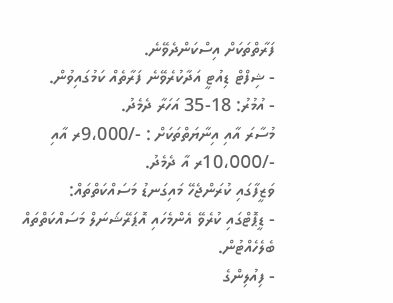ފަރާތްތަކަށް އިސްކަންދެވޭނެ.
- ޝިފްޓް ޑިއުޓީ އަދާކުރެވޭނެ ފަރާތެއް ކަމުގައިވުން.
- އުމުރު: 18-35 އަހަރާ ދެމެދު.
މުސާރަ އާއި އިނާޔަތްތަކަށް : -/9،000ރ އާއި -/10،000ރ އާ ދެމެދު.
ވަޒީފާގައި ކުރަންޖެހޭ މައިގަނޑު މަސައްކަތްތައް:
- ޑީޕޮޓްގައި ކުރެވޭ އެންމެހައި އޮޕަރޭޝަނަލް މަސައްކަތްތައް ބެލެހެއްޓުން.
- ފިއުލިންގެ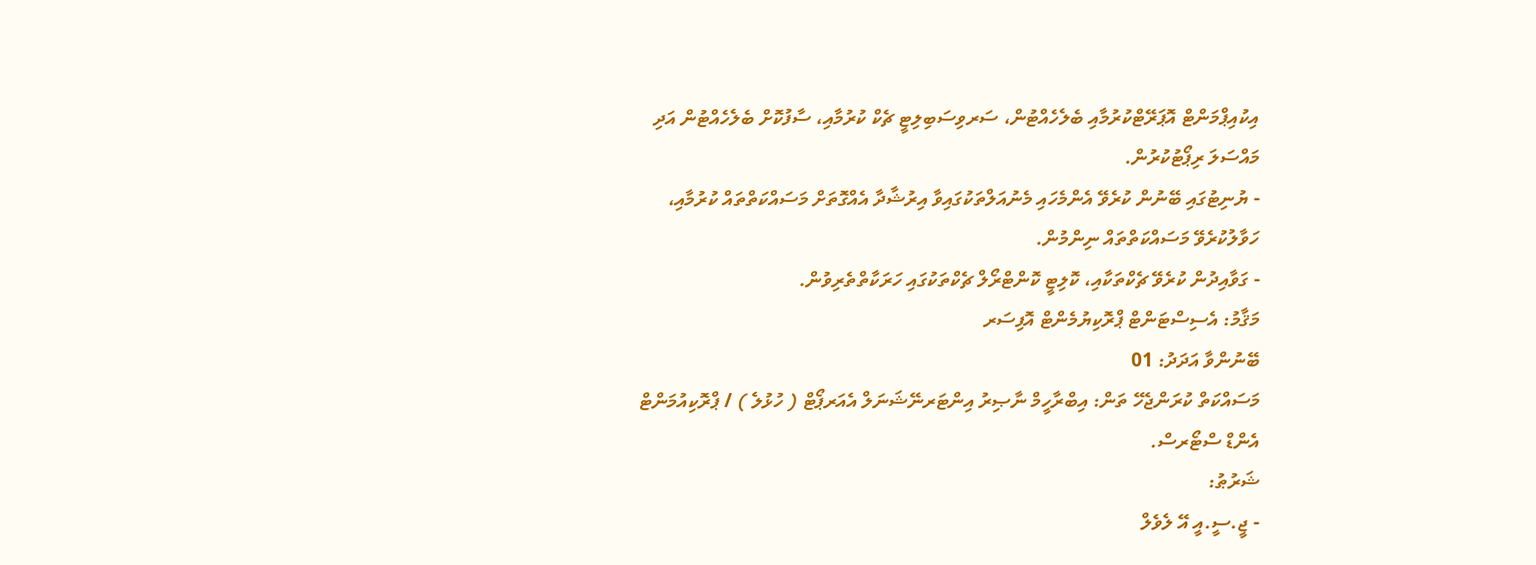އިކުއިޕްމަންޓް އޮޕަރޭޓްކުރުމާއި ބެލެހެއްޓުން، ސަރވިސަބިލިޓީ ޗެކް ކުރުމާއި، ސާފުކޮށް ބެލެހެއްޓުން އަދި މައްސަލަ ރިޕޯޓުކުރުން.
- ޔުނިޓުގައި ބޭނުން ކުރެވޭ އެންމެހައި މެނުއަލްތަކުގައިވާ އިރުޝާދާ އެއްގޮތަށް މަސައްކަތްތައް ކުރުމާއި، ހަވާލުކުރެވޭ މަސައްކަތްތައް ނިންމުން.
- ގަވާއިދުން ކުރެވޭ ޗެކްތަކާއި، ކޮލިޓީ ކޮންޓްރޯލް ޗެކްތަކުގައި ހަރަކާތްތެރިވުން.
މަޤާމު: އެސިސްޓަންޓް ޕްރޮކިޔުމެންޓް އޮފިސަރ
ބޭނުންވާ އަދަދު: 01
މަސައްކަތް ކުރަންޖެހޭ ތަން: އިބްރާހީމް ނާޞިރު އިންޓަރނޭޝަނަލް އެއަރޕޯޓް ( ހުޅުލެ ) / ޕްރޮކިއުމަންޓް އެންޑް ސްޓޯރސް.
ޝަރުޠު:
- ޖީ.ސީ.އީ އޭ ލެވެލް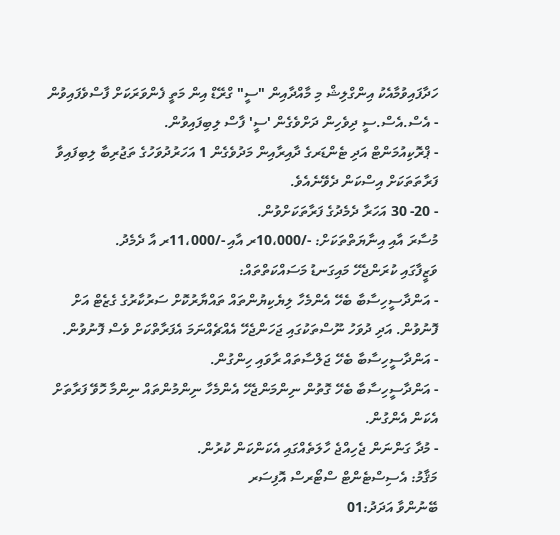ހަދާފައިވުމާއެކު އިންގްލިޝް މި މާއްދާއިން "ސީ" ގްރޭޑް އިން މަތީ ފެންވަރަކަށް ފާސްވެފައިވުން
- އެސް.އެސް.ސީ ދިވެހިން ދަށްވެގެން 'ސީ' ފާސް ލިބިފައިވުން.
- ޕްރޮކިއުމަންޓް އަދި ޓެންޑަރގެ ދާއިރާއިން މަދުވެގެން 1 އަހަރުދުވަހުގެ ތަޖުރިބާ ލިބިފައިވާ ފަރާތަތަކަށް އިސްކަން ދެވޭނެއެވެ.
- 20- 30 އަހަރާ ދެމެދުގެ ފަރާތަކަށްވުން.
މުސާރަ އާއި އިނާޔަތްތަކަށް: -/10،000ރ އާއި -/11،000ރ އާ ދެމެދު.
ވަޒީފާގައި ކުރަންޖެހޭ މައިގަނޑު މަސައްކަތްތައް:
- އަންދާސީހިސާބާ ބެހޭ އެންމެހާ ލިޔެކިޔުންތައް ތައްޔާރުކޮށް ސަރުކާރުގެ ގެޒެޓް އަށް ފޮނުވުން. އަދި ދުވަހު ނޫސްތަކުގައި ޖަހަންޖެހޭ އެއްޗެއްނަމަ އެފަރާތްކަށް ވެސް ފޮނުވުން.
- އަންދާސީހިސާބާ ބެހޭ ޖަލްސާތައް ރާވައި ހިންގުން.
- އަންދާސީހިސާބާ ބެހޭ ގޮތުން ނިންމަންޖެހޭ އެންމެހާ ނިންމުންތައް ނިންމާ ހޮވޭ ފަރާތަށް އެކަން އެންގުން.
- މުދާ ގަންނަން ޖެހިއްޖެ ހާލަތެއްގައި އެކަންކަން ކުރުން.
މަޤާމު: އެސިސްޓެންޓް ސްޓޯރސް އޮފިސަރ
ބޭނުންވާ އަދަދު:01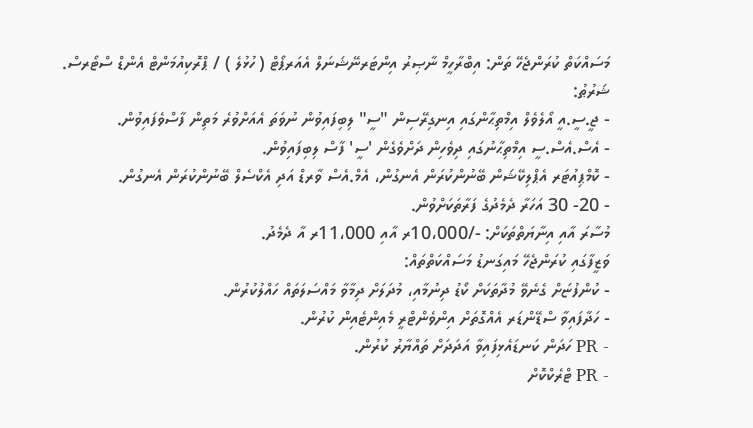މަސައްކަތް ކުރަންޖެހޭ ތަން: އިބްރާހީމް ނާޞިރު އިންޓަރނޭޝަނަލް އެއަރޕޯޓް ( ހުޅުލެ ) / ޕްރޮކިއުމަންޓް އެންޑް ސްޓޯރސް.
ޝަރުޠު:
- ޖީ.ސީ.އީ އޯލެވެލް އިމްތިޙާންގައި އިނގިރޭސިން "ސީ" ލިބިފައިވުން ނުވަތަ އެއަށްވުރެ މަތިން ފާސްވެފައިވުން.
- އެސް.އެސް.ސީ އިމްތިޙާނުގައި ދިވެހިން ދަށްވެގެން 'ސީ' ފާސް ލިބިފައިވުން.
- ކޮމްޕިއުޓަރ އެޕްލިކޭޝަން ބޭނުންކުރަން އެނގުން، އެމް.އެސް ވާރޑް އަދި އެކްސެލް ބޭނުންކުރަން އެނގުން.
- 20- 30 އަހަރާ ދެމެދުގެ ފަރާތަކަށްވުން.
މުސާރަ އާއި އިނާޔަތްތަކަށް: -/10،000ރ އާއި 11،000ރ އާ ދެމެދު.
ވަޒީފާގައި ކުރަންޖެހޭ މައިގަނޑު މަސައްކަތްތައް:
- ކުންފުޏަށް ގެނެވޭ މުދާތަކަށް ކޯޑު ދިނުމާއި، މުދަލަށް ދިމާވާ މައްސަލަތައް ހައްލުކުރުން.
- ހަދާފައިވާ ސްޑޭންޑަރ އެއްގޮތަށް އިންވެންޓްރީ މެއިންޓެއިން ކުރުން.
- PR ހަދަން ކަނޑައެޅިފައިވާ އަދަދަށް ތައްޔާރު ކުރުން.
- PR ޓްރެކްކޮށް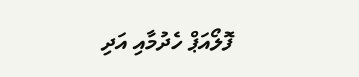ފޮލޯއަޕް ހެދުމާއި އަދި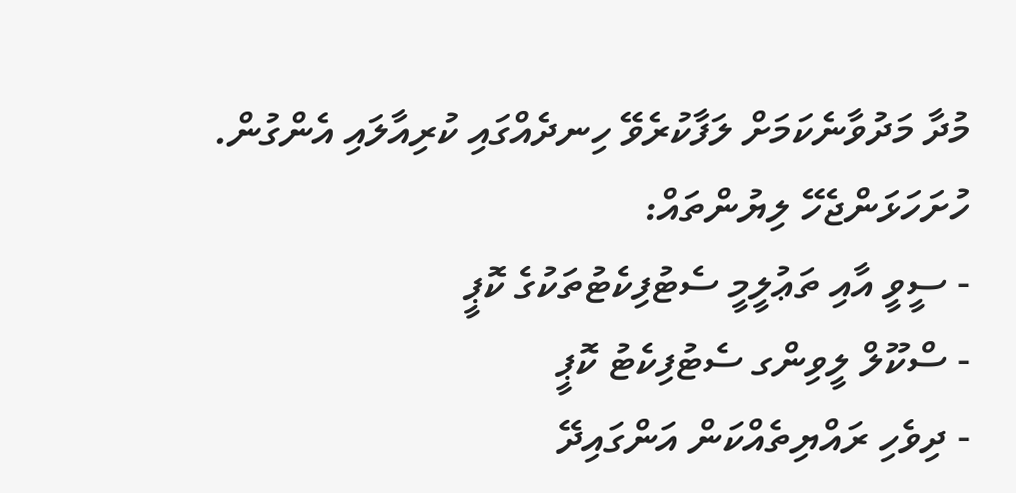މުދާ މަދުވާނެކަމަށް ލަފާކުރެވޭ ހިނދެއްގައި ކުރިއާލައި އެންގުން.
ހުށަހަޅަންޖެހޭ ލިޔުންތައް:
- ސީވީ އާއި ތަޢުލީމީ ސެޓުފިކެޓުތަކުގެ ކޮޕީ
- ސްކޫލް ލީވިންގ ސެޓުފިކެޓު ކޮޕީ
- ދިވެހި ރައްޔިތެއްކަން އަންގައިދޭ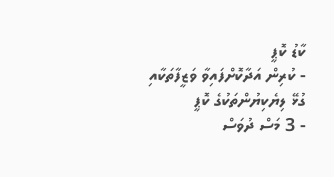ކާޑު ކޮޕީ
- ކުރިން އަދާކޮށްފައިވާ ވަޒީފާތަކާއި ގުޅޭ ލިޔެކިޔުންތަކުގެ ކޮޕީ
- 3 މަސް ދުވަސް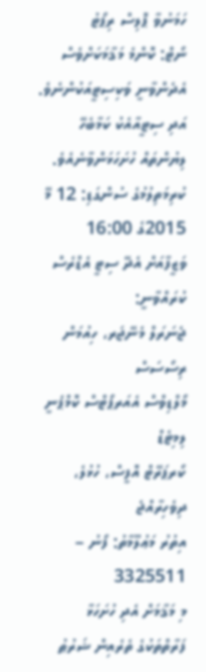ހަމަނުވާ ޕޮލިސް ރިޕޯޓު
ނޯޓް: ކޮންމެ މަޤާމަކަށްވެސް އެދެންވާނީ ވަކިސިޓީއަކުންނެވެ. އަދި ސިޓީއާއެކު ކަމާބެހޭ ލިޔުންތައް ހުށަހަޅަންވާނެއެވެ.
ކުރިމަތިލުމުގެ ސުންގަޑި: 12 މޭ 2015ގެ 16:00
ވަޒީފާއަށް އެދޭ ސިޓީ އެޑްރެސް ކުރައްވާނީ:
ޖެނަރަލް މެނޭޖަރ، ހިއުމަން ރިސޯސަސް
މޯލްޑިވްސް އެއަރޕޯޓްސް ކޮމްޕެނީ ލިމިޓެޑް
ކޯރޕަރޭޓް އޮފީސް، ހުޅުލެ، ދިވެހިރާއްޖެ
އިތުރު މަޢުލޫމާތު: ފޯނު – 3325511
މި މަޤާމަށް އެދި ހުށަހަޅާ ފަރާތްތަކުގެ ތެރެއިން ޝަރުޠު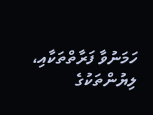ހަމަނުވާ ފަރާތްތަކާއި، ލިޔުންތަކުގެ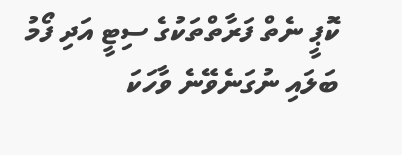ކޮޕީ ނެތް ފަރާތްތަކުގެ ސިޓީ އަދި ފޯމު ބަލައި ނުގަނެވޭނެ ވާހަކަ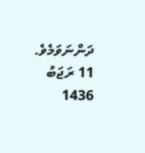ދަންނަވަމެވެ.
11 ރަޖަބު 1436